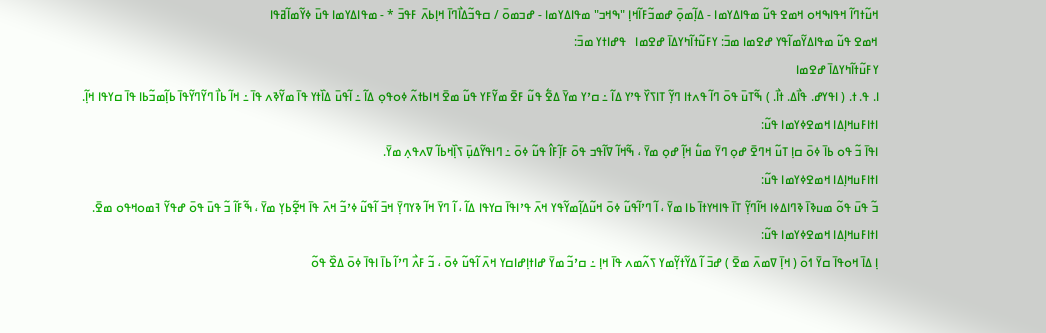ߞߎ߬ߙߣߊ߬ ߞߟߊߒߞߋ ߞߘߐ ߟߎ߬ ߘߟߊߡߌߘߊ - ߡߊ߲߬ߘߋ߲߫ ߝߘߏ߬ߓߊ߬ߞߊ߲ "ߒߞߏ" ߘߟߊߡߌߘߊ - ߝߏߘߋ߫ / ߛߟߏ߬ߡߊ߯ߣߊ߫ ߞߊ߲ߕߍ߫ ߓߟߏ߫ * - ߘߟߊߡߌߘߊ ߟߎ߫ ߦߌ߬ߘߊ߬ߥߟߊ
ߞߘߐ ߟߎ߬ ߘߟߊߡߌ߬ߘߊ߬ߟߌ ߝߐߘߊ ߘߏ߫: ߌߓߎ߬ߙߊ߬ߤߌߡߊ߫ ߝߐߘߊ   ߟߝߊߙߌ ߘߏ߫:
ߌߓߎ߬ߙߊ߬ߤߌߡߊ߫ ߝߐߘߊ
ߊ. ߟ. ߙ. ( ߊߟߌߝ. ߟߊ߯ߡ. ߙߊ߯. ) ߒ߬ߠߎ߫ ߟߋ߫ ߣߊ߬ ߟߍߙߊ ߣߌ߲߬ ߠߊߖߌ߰ ߟߴߌ ߡߊ߬ ߸ ߛߴߌ ߘߌ߫ ߡߐ߱ ߟߎ߬ ߓߐ߫ ߘߌ߬ߓߌ ߟߎ߬ ߘߐ߫ ߞߊߕߙߍ߬ ߦߋߟߋ߲ ߡߊ߬ ߸ ߊ߬ߟߎ߫ ߡߊ߰ߙߌ ߟߊ߫ ߘߌ߬ߢߍ ߟߊ߫ ߸ ߞߊ߬ ߕߊ߯ ߣߌ߬ߣߌ߬ߟߊ߫ ߕߊ߲߬ߘߏ߬ߕߊ ߟߊ߫ ߛߌߟߊ ߞߊ߲߬.
ߊߙߊߓߎߞߊ߲ߡߊ ߞߘߐߦߌߘߊ ߟߎ߬:
ߊߟߊ߫ ߏ߬ ߟߋ ߕߊ߫ ߦߋ߫ ߛߊ߲ ߠߎ߬ ߞߣߐ߫ ߝߋ߲ ߣߌ߫ ߘߎ߱ ߞߊ߲߬ ߝߋ߲ ߘߌ߫ ، ߒ߬ߞߊ߬ ߜߊ߬ߟߏ ߟߋ߫ ߓߊ߲߬ߓߊ߮ ߟߎ߬ ߦߋ߫ ߸ ߣߊߟߌ߬ߡߎ߲߫ ߖߊ߲߰ߞߕߊ߬ ߜߍߟߍ߲ ߘߌ߫.
ߊߙߊߓߎߞߊ߲ߡߊ ߞߘߐߦߌߘߊ ߟߎ߬:
ߏ߬ ߟߎ߫ ߟߋ߬ ߘߎߢߊ߫ ߢߣߊߡߦߊ ߞߊ߬ߣߌ߲߬ ߠߊ߫ ߟߊߞߌߙߊ߫ ߕߊ ߘߌ߫ ، ߊ߬ ߣߴߊ߬ߟߎ߬ ߦߋ߫ ߞߎ߬ߡߊ߲߬ߘߌ߬ߟߌ ߞߍ߫ ߟߴߊߟߊ߫ ߛߌߟߊ ߡߊ߬ ، ߊ߬ ߣߌ߫ ߞߊ߬ ߢߌߣߌ߲߫ ߞߏ߫ ߊ߬ߟߎ߬ ߦߴߏ߬ ߞߍ߫ ߟߊ߫ ߞߐ߲߬ߕߌ߲ ߘߌ߫ ، ߒ߬ߓߊ߬ ߏ߬ ߟߎ߫ ߟߋ߫ ߝߟߌ߬ ߔߘߋߞߟߋ ߘߐ߫.
ߊߙߊߓߎߞߊ߲ߡߊ ߞߘߐߦߌߘߊ ߟߎ߬:
ߊ߲ ߡߊ߫ ߞߋߟߊ߫ ߛߌ߫ ߗߋ߫ ( ߞߊ߲߫ ߜߘߍ߫ ߘߐ߫ ) ߝߏ߫ ߊ߬ ߡߌ߬ߙߌ߲߬ߘߌ ߖߍ߬ߘߍ ߟߊ߫ ߞߊ߲ ߸ ߛߴߏ߬ ߘߌ߫ ߝߊߙߊ߲ߝߊߛߌ ߞߍ߫ ߊ߬ߟߎ߬ ߦߋ߫ ، ߏ߬ ߓߍ߯ ߣߴߊ߬ ߕߊ߫ ߊߟߊ߫ ߦߋ߫ ߡߐ߰ ߟߋ߬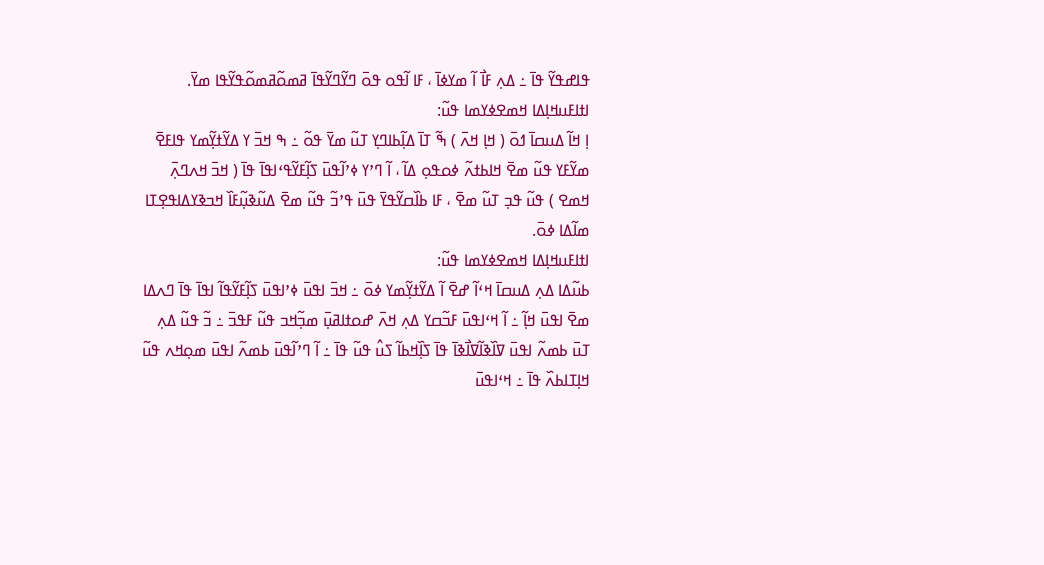ߟߊߝߟߌ߬ ߟߊ߫ ߸ ߡߍ߲ ߓߊ߯ ߊ߬ ߘߌߦߊ߫ ، ߓߊ ߊ߬ߟߋ ߟߋ߫ ߣߌ߬ߣߌ߬ߟߊ߫ ߥߘߋ߬ߥߘߋ߬ߟߌ߬ߟߊ ߘߌ߫.
ߊߙߊߓߎߞߊ߲ߡߊ ߞߘߐߦߌߘߊ ߟߎ߬:
ߊ߲ ߞߊ߬ ߡߎߛߊ߫ ߗߋ߫ ( ߞߊ߲ ߞߍ߫ ) ߒ߬ ߠߊ߫ ߡߊ߲߬ߕߊߣߌ߲ ߠߎ߬ ߘߌ߫ ߟߋ߬ ߸ ߒ ߞߏ߫ ߌ ߡߌ߬ߙߌ߲߬ߘߌ ߟߊߓߐ߫ ߘߌ߬ߓߌ ߟߎ߬ ߘߐ߫ ߞߊߕߙߍ߬ ߦߋߟߋ߲ ߡߊ߬ ، ߊ߬ ߣߴߌ ߦߴߊ߬ߟߎ߫ ߖߊ߲߬ߓߌ߬ߟߵߊߟߊ߫ ߟߊ߫ ( ߞߏ߫ ߞߍߣߍ߲߫ ߞߘߐ ) ߟߎ߬ ߟߏ߲ ߠߎ߬ ߘߐ߫ ، ߓߊ ߕߊ߰ߛߌ߬ߟߌ߫ ߟߎ߫ ߟߴߏ߬ ߟߎ߬ ߘߐ߫ ߡߎ߬ߢߎ߲߬ߓߊ߰ ߞߏߢߌߡߊߟߐ߲ߠߊ ߘߊ߬ߡߊ ߦߋ߫.
ߊߙߊߓߎߞߊ߲ߡߊ ߞߘߐߦߌߘߊ ߟߎ߬:
ߕߎ߬ߡߊ ߡߍ߲ ߡߎߛߊ߫ ߞߵߊ߬ ߝߐ߫ ߊ߬ ߡߌ߬ߙߌ߲߬ߘߌ ߦߋ߫ ߸ ߞߏ߫ ߊߟߎ߫ ߦߴߊߟߎ߫ ߖߊ߲߬ߓߌ߬ߟߊ߬ ߊߟߊ߫ ߟߊ߫ ߣߍߡߊ ߘߐ߫ ߊߟߎ߫ ߞߊ߲߬ ߸ ߊ߬ ߞߵߊߟߎ߫ ߓߏ߬ߛߌ ߡߍ߲ ߞߍ߫ ߝߋߙߊߥߎ߲߫ ߘߏ߲߬ߞߏ ߟߎ߬ ߓߟߏ߫ ߸ ߏ߬ ߟߎ߬ ߡߍ߲ ߠߎ߫ ߕߘߍ߬ ߊߟߎ߫ ߜߊ߰ߢߊ߬ߜߊ߯ߢߊ߫ ߟߊ߫ ߖߊ߲߰ߞߕߊ߬ ߖߎ߮ ߟߎ߬ ߟߊ߫ ߸ ߊ߬ ߣߴߊ߬ߟߎ߫ ߕߘߍ߬ ߊߟߎ߫ ߘߋ߲ߞߍ ߟߎ߬ ߞߊ߲ߠߊߕߍ߰ ߟߊ߫ ߸ ߞߵߊߟߎ߫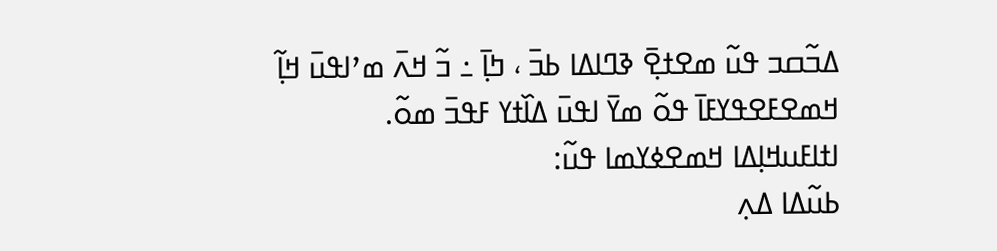ߡߏ߬ߛߏ ߟߎ߬ ߘߐߙߐ߲߫ ߢߣߊߡߊ ߕߏ߫ ، ߤߊ߲߫ ߸ ߏ߬ ߞߍ߫ ߘߴߊߟߎ߫ ߞߊ߲߬ ߞߘߐߓߐߟߌߓߊ߫ ߟߋ߬ ߘߌ߫ ߊߟߎ߫ ߡߊ߰ߙߌ ߓߟߏ߫ ߘߋ߬.
ߊߙߊߓߎߞߊ߲ߡߊ ߞߘߐߦߌߘߊ ߟߎ߬:
ߕߎ߬ߡߊ ߡߍ߲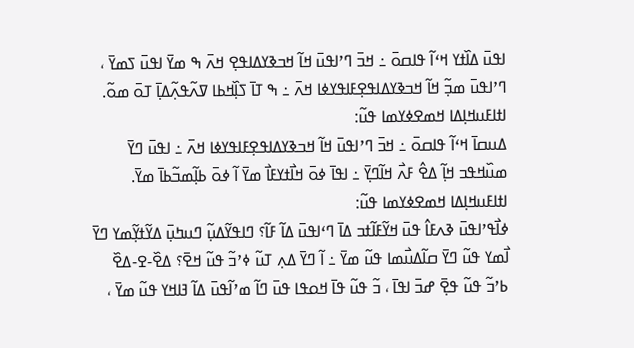ߊߟߎ߫ ߡߊ߰ߙߌ ߞߵߊ߬ ߟߊߛߋ߫ ߸ ߞߏ߫ ߣߴߊߟߎ߫ ߞߊ߬ ߞߏߢߌߡߊߟߐ߲ ߞߍ߫ ߒ ߘߌ߫ ߊߟߎ߫ ߖߘߌ߫ ، ߣߴߊߟߎ߫ ߘߏ߲߬ ߞߊ߬ ߞߏߢߌߡߊߟߐ߲ߓߊߟߌߦߊ ߞߍ߫ ߸ ߒ ߠߊ߫ ߖߊ߲߰ߞߕߊ ߜߍ߬ߟߍ߲߬ߡߊ߲߫ ߠߋ߫ ߘߋ߬.
ߊߙߊߓߎߞߊ߲ߡߊ ߞߘߐߦߌߘߊ ߟߎ߬:
ߡߎߛߊ߫ ߞߵߊ߬ ߟߊߛߋ߫ ߸ ߞߏ߫ ߣߴߊߟߎ߫ ߞߊ߬ ߞߏߢߌߡߊߟߐ߲ߓߊߟߌߦߊ ߞߍ߫ ߸ ߊߟߎ߫ ߣߌ߫ ߘߎ߰ߞߟߏ ߞߊ߲߬ ߡߐ߮ ߓߍ߯ ߞߊ߬ߣߌ߲߫ ߸ ߊߟߊ߫ ߦߋ߫ ߞߊ߯ߙߌߓߊ߯ ߘߌ߫ ߊ߬ ߦߋ߫ ߕߊ߲߬ߘߏ߬ߕߊ߫ ߘߌ߫.
ߊߙߊߓߎߞߊ߲ߡߊ ߞߘߐߦߌߘߊ ߟߎ߬:
ߦߊ߯ߟߴߊߟߎ߫ ߢߍߓߊ߮ ߟߎ߫ ߞߌ߬ߓߊ߬ߙߏ ߡߊ߫ ߣߵߊߟߎ߫ ߡߊ߬ ߓߊ߬؟ ߣߊߟߌ߬ߡߎ߲߬ ߣߎߤߎ߲߫ ߡߌ߬ߙߌ߲߬ߘߌ ߣߌ߫ ߊ߯ߘߌ ߟߎ߬ ߣߌ߫ ߛߊ߬ߡߎ߯ߘߊ ߟߎ߬ ߘߌ߫ ߸ ߊ߬ ߣߌ߫ ߡߍ߲ ߠߎ߬ ߦߴߏ߬ ߟߎ߬ ߞߐ߫؟ ߡߐ߰-ߐ-ߡߐ߰ ߕߴߏ߬ ߟߎ߬ ߟߐ߲߫ ߝߏ߫ ߊߟߊ߫ ، ߏ߬ ߟߎ߬ ߟߊ߫ ߞߋߟߊ ߟߎ߫ ߣߊ߬ ߘߴߊ߬ߟߎ߫ ߡߊ߬ ߔߊߞߌ ߟߎ߬ ߘߌ߫ ،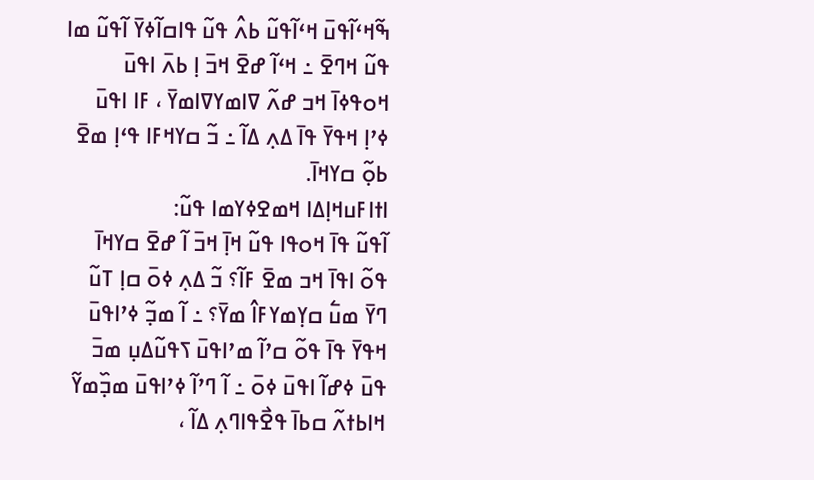ߒ߬ߞߵߊ߬ߟߎ߫ ߞߵߊ߬ߟߎ߬ ߕߍ߮ ߟߎ߬ ߟߊߛߊ߬ߦߌ߫ ߊ߬ߟߎ߬ ߘߊ ߟߎ߬ ߞߣߐ߫ ߸ ߞߵߊ߬ ߝߐ߫ ߞߏ߫ ߊ߲ ߕߍ߫ ߊߟߎ߫ ߞߋߟߦߊ߫ ߞߏ ߝߍ߬ ߜߊߘߌߜߊߘߌ߫ ، ߓߊ ߊߟߎ߫ ߦߴߊ߲ ߞߟߌ߫ ߟߊ߫ ߡߍ߲ ߡߊ߬ ߸ ߏ߬ ߛߌߞߓߊ ߟߵߊ߲ ߘߐ߫ ߕߋ߲߬ ߛߌߞߊ߫.
ߊߙߊߓߎߞߊ߲ߡߊ ߞߘߐߦߌߘߊ ߟߎ߬:
ߊ߬ߟߎ߬ ߟߊ߫ ߞߋߟߊ ߟߎ߬ ߞߊ߲߫ ߞߏ߫ ߊ߬ ߝߐ߫ ߛߌߞߊ߫ ߟߋ߬ ߊߟߊ߫ ߞߏ ߘߐ߫ ߓߊ߬؟ ߏ߬ ߡߍ߲ ߦߋ߫ ߛߊ߲ ߠߎ߬ ߣߌ߫ ߘߎ߱ ߛߌ߲ߘߌߓߊ߮ ߘߌ߫؟ ߸ ߊ߬ ߘߏ߲߬ ߦߴߊߟߎ߫ ߞߟߌ߫ ߟߊ߫ ߟߋ߬ ߛߴߊ߬ ߘߴߊߟߎ߫ ߖߟߎ߬ߡߎ߲ ߘߏ߫ ߟߎ߫ ߦߝߊ߬ ߊߟߎ߫ ߦߋ߫ ߸ ߊ߬ ߣߴߊ߬ ߦߴߊߟߎ߫ ߘߏ߲߰ߘߌ߬ ߞߊߕߙߍ߬ ߛߕߊ߫ ߟߐ߯ߟߊߣߍ߲ ߡߊ߬ ،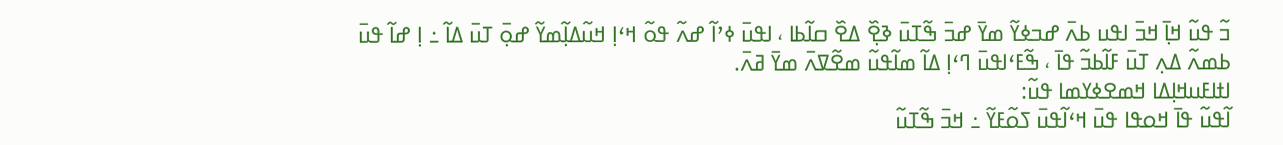ߏ߬ ߟߎ߬ ߞߊ߲߫ ߞߏ߫ ߊߟߎ ߕߍ߫ ߝߏߦߌ߬ ߘߌ߫ ߝߏ߫ ߒ߬ߠߎ߫ ߢߐ߲߰ ߡߐ߰ ߛߊ߬ߕߊ ، ߊߟߎ߫ ߦߴߊ߬ ߝߍ߬ ߟߋ߬ ߞߵߊ߲ ߞߎ߬ߡߊ߲߬ߘߌ߬ ߝߋ߲߫ ߠߎ߫ ߡߊ߬ ߸ ߊ߲ ߝߊ߬ ߟߎ߫ ߕߘߍ߬ ߡߍ߲ ߠߎ߫ ߓߊ߬ߕߏ߬ ߟߊ߫ ، ߒ߬ߓߵߊߟߎ߫ ߣߵߊ߲ ߡߊ߬ ߘߊ߬ߟߎ߬ ߘߐ߬ߜߍ߫ ߘߌ߫ ߥߍ߫.
ߊߙߊߓߎߞߊ߲ߡߊ ߞߘߐߦߌߘߊ ߟߎ߬:
ߊ߬ߟߎ߬ ߟߊ߫ ߞߋߟߊ ߟߎ߫ ߞߵߊ߬ߟߎ߫ ߖߋ߬ߓߌ߬ ߸ ߞߏ߫ ߒ߬ߠߎ߬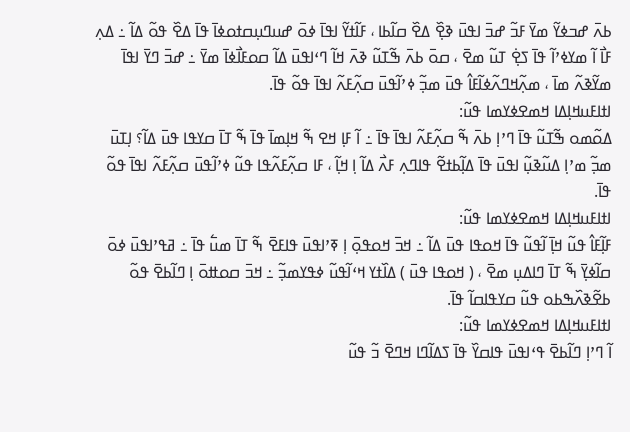ߕߍ߫ ߝߏߦߌ߬ ߘߌ߫ ߓߏ߬ ߝߏ߫ ߊߟߎ߫ ߢߐ߲߰ ߡߐ߰ ߛߊ߬ߕߊ ، ߓߊ߬ߙߌ߬ ߊߟߊ߫ ߦߋ߫ ߝߎߣߎ߲ߛߙߋߦߊ߫ ߟߊ߫ ߡߐ߰ ߟߋ߬ ߡߊ߬ ߸ ߡߍ߲ ߓߊ߯ ߊ߬ ߘߌߦߴߊ߬ ߟߊ߫ ߖߐ߲߭ ߠߎ߬ ߘߐ߫ ، ߛߋ߫ ߕߍ߫ ߒ߬ߠߎ߬ ߢߍ߫ ߞߊ߬ ߣߵߊߟߎ߫ ߡߊ߬ ߛߋߓߊ߯ߦߊ߫ ߘߌ߫ ߸ ߝߏ߫ ߣߌ߫ ߊߟߊ߫ ߘߌ߬ߢߍ߬ ߘߊ߫ ، ߘߍ߲߬ߞߣߍ߬ߦߊ߬ߓߊ߮ ߟߎ߫ ߘߏ߲߬ ߦߴߊ߬ߟߎ߫ ߛߍ߲߬ߓߍ߬ ߊߟߊ߫ ߟߋ߬ ߟߊ߫.
ߊߙߊߓߎߞߊ߲ߡߊ ߞߘߐߦߌߘߊ ߟߎ߬:
ߡߋ߬ߘߋ ߒ߬ߠߎ߬ ߟߊ߫ ߣߴߊ߲ ߕߍ߫ ߒ߬ ߛߍ߲߬ߓߍ߬ ߊߟߊ߫ ߟߊ߫ ߸ ߊ߬ ߓߊ߲ ߞߐ ߒ߬ ߞߊ߲ߘߊ߫ ߟߊ߫ ߒ߬ ߠߊ߫ ߛߌߟߊ ߟߎ߫ ߡߊ߬؟ ߊ߲ߠߎ߫ ߘߏ߲߬ ߘߴߊ߲ ߡߎ߬ߢߎ߲߬ ߊߟߎ߫ ߟߊ߫ ߡߊ߲߬ߕߙߐ߬ ߟߊߣߍ߲ ߓߍ߯ ߡߊ߬ ߊ߲ ߞߊ߲߬ ، ߓߊ ߛߍ߲߬ߓߍ߬ߟߊ ߟߎ߬ ߦߴߊ߬ߟߎ߫ ߛߍ߲߬ߓߍ߬ ߊߟߊ߫ ߟߋ߬ ߟߊ߫.
ߊߙߊߓߎߞߊ߲ߡߊ ߞߘߐߦߌߘߊ ߟߎ߬:
ߓߊ߲߬ߓߊ߮ ߟߎ߬ ߞߊ߲߫ ߊ߬ߟߎ߬ ߟߊ߫ ߞߋߟߊ ߟߎ߫ ߡߊ߬ ߸ ߞߏ߫ ߞߋߟߋ߲߫ ߊ߲ ߧߴߊߟߎ߫ ߟߊߓߐ߫ ߒ߬ ߠߊ߫ ߘߎ߱ ߟߊ߫ ߸ ߥߟߴߊߟߎ߫ ߦߋ߫ ߛߊ߬ߦߌ߲߫ ߒ߬ ߠߊ߫ ߣߊߡߎ߲ ߘߐ߫ ، ( ߞߋߟߊ ߟߎ߫ ) ߡߊ߰ߙߌ ߞߵߊ߬ߟߎ߬ ߦߟߌߘߏ߲߬ ߸ ߞߏ߫ ߛߋߚߋ߫ ߊ߲ ߣߊ߬ߕߐ߫ ߟߋ߬ ߕߐ߬ߢߍ߰ߒߕߋ ߟߎ߬ ߛߌߟߊߛߊ߬ ߟߊ߫.
ߊߙߊߓߎߞߊ߲ߡߊ ߞߘߐߦߌߘߊ ߟߎ߬:
ߊ߬ ߣߴߊ߲ ߣߊ߬ߕߐ߫ ߟߵߊߟߎ߫ ߟߊߛߌ߰ ߟߊ߫ ߖߡߊ߬ߣߊ ߞߣߐ߫ ߏ߬ ߟߎ߬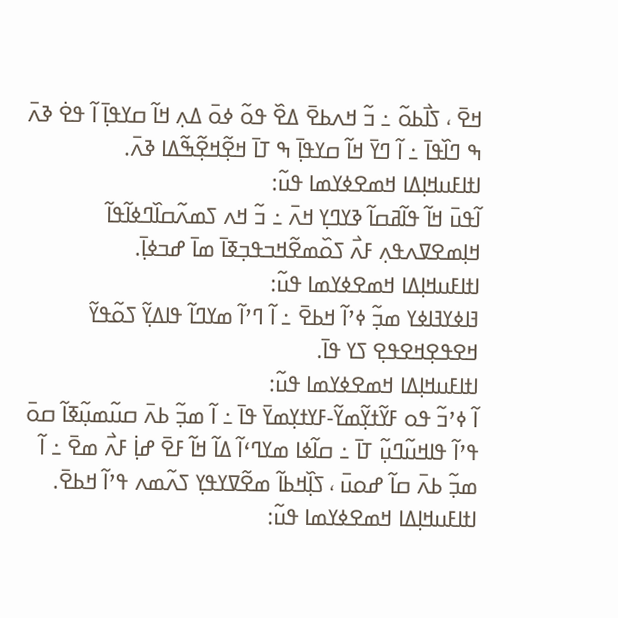ߞߐ߫ ، ߖߊ߯ߕߋ߬ ߸ ߏ߬ ߞߍߕߐ߫ ߡߐ߰ ߟߋ߬ ߦߋ߫ ߡߍ߲ ߞߊ߬ ߛߌߟߊ߲߫ ߊ߬ ߟߐ߭ ߢߍ߫ ߒ ߣߊ߰ߟߊ߫ ߸ ߊ߬ ߣߌ߫ ߞߊ߬ ߛߌߟߊ߲߫ ߒ ߠߊ߫ ߞߐ߲߬ߞߐ߲߬ߒ߬ߡߊ ߢߍ߫.
ߊߙߊߓߎߞߊ߲ߡߊ ߞߘߐߦߌߘߊ ߟߎ߬:
ߊ߬ߟߎ߫ ߞߊ߬ ߟߊ߬ߥߛߊ߬ ߢߌߣߌ߲ ߞߍ߫ ߸ ߏ߬ ߞߍ ߖߘߍ߬ߛߊ߰ߣߦߊ߬ߟߊ߬ ߞߊ߲ߘߐߜߍߟߍ߲ ߓߍ߯ ߖߋ߰ߘߐ߬ߞߏߟߏ߲ߧߊ߫ ߘߊ߫ ߝߏߦߊ߲߫.
ߊߙߊߓߎߞߊ߲ߡߊ ߞߘߐߦߌߘߊ ߟߎ߬:
ߔߊߦߌߔߊߦߌ ߘߏ߲߬ ߦߴߊ߬ ߞߕߐ߫ ߸ ߊ߬ ߣߴߊ߬ ߘߌߣߊ߬ ߟߊߡߌ߲߬ ߖߋ߬ߟߌ߬ ߞߐߟߐ߲ߞߐߟߐ߲ ߖߌ ߟߊ߫.
ߊߙߊߓߎߞߊ߲ߡߊ ߞߘߐߦߌߘߊ ߟߎ߬:
ߊ߬ ߦߴߏ߬ ߟߋ ߓߌ߬ߙߌ߲߬ߘߌ߬-ߓߌߙߌ߲ߘߌ߫ ߟߊ߫ ߸ ߊ߬ ߘߏ߲߬ ߕߍ߫ ߛߎ߬ߘߎ߲߬ߧߊ߬ ߛߋ߫ ߟߴߊ߬ ߟߊߞߎ߬ߣߎ߲߬ ߠߊ߫ ߸ ߛߊ߬ߦߊ ߘߌߣߵߊ߬ ߡߊ߬ ߞߊ߬ ߓߐ߫ ߝߊ߲߭ ߓߍ߯ ߘߐ߫ ߸ ߊ߬ ߘߏ߲߬ ߕߍ߫ ߛߊ߬ ߝߋߎ߫ ، ߖߊ߲߰ߞߕߊ߬ ߘߐ߬ߜߌߟߌ߲ ߖߍ߬ߘߍ ߟߴߊ߬ ߞߕߐ߫.
ߊߙߊߓߎߞߊ߲ߡߊ ߞߘߐߦߌߘߊ ߟߎ߬: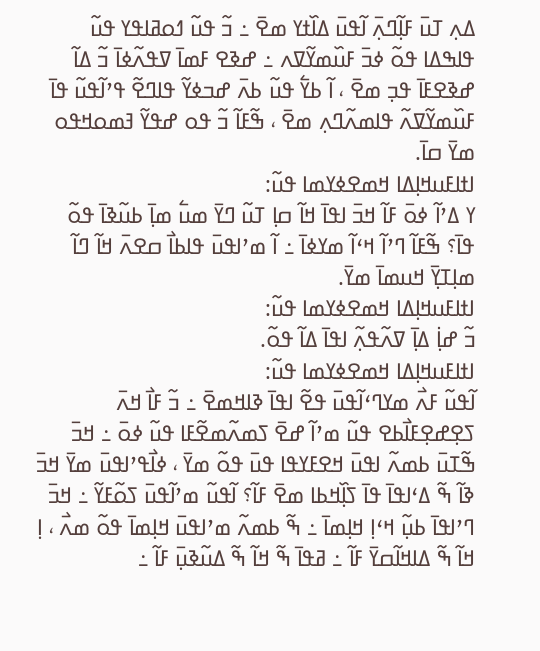ߡߍ߲ ߠߎ߫ ߓߊ߲߬ߣߍ߲߫ ߊ߬ߟߎ߫ ߡߊ߰ߙߌ ߘߐ߫ ߸ ߏ߬ ߟߎ߬ ߗߋߥߊߟߌ ߟߎ߬ ߟߊߒߡߊ ߟߋ߬ ߦߏ߫ ߓߎ߰ߘߌ߬ߜߍ ߸ ߝߢߐ ߓߘߊ߫ ߜߟߍ߬ߦߊ߫ ߏ߬ ߡߊ߬ ߝߢߐߓߊ߫ ߟߏ߲ ߘߐ߫ ، ߊ߬ ߕߌ߱ ߟߎ߬ ߕߍ߫ ߝߏߦߌ߬ ߟߊߣߐ߬ ߟߴߊ߬ߟߎ߬ ߟߊ߫ ߓߎ߰ߘߌ߬ߜߍ߬ ߟߊߘߍ߬ߣߍ߲ ߘߐ߫ ، ߒ߬ߓߊ߬ ߏ߬ ߟߋ ߝߟߌ߬ ߔߘߋߞߟߋ ߘߌ߫ ߛߊ߫.
ߊߙߊߓߎߞߊ߲ߡߊ ߞߘߐߦߌߘߊ ߟߎ߬:
ߌ ߡߴߊ߬ ߦߋ߫ ߓߊ߬ ߞߏ߫ ߊߟߊ߫ ߞߊ߬ ߛߊ߲ ߠߎ߬ ߣߌ߫ ߘߎ߱ ߘߊ߲߫ ߕߎ߬ߢߊ߫ ߟߋ߬ ߟߊ߫؟ ߒ߬ߓߊ߬ ߣߴߊ߬ ߞߵߊ߬ ߘߌߦߊ߫ ߸ ߊ߬ ߘߴߊߟߎ߫ ߟߊߕߊ߯ ߛߐߍ߫ ߞߊ߬ ߣߊ߬ ߘߊ߲ߠߌ߲߫ ߞߎߘߊ߫ ߘߌ߫.
ߊߙߊߓߎߞߊ߲ߡߊ ߞߘߐߦߌߘߊ ߟߎ߬:
ߏ߬ ߝߊ߲߭ ߡߊ߲߫ ߜߍ߬ߟߍ߲߬ ߊߟߊ߫ ߡߊ߬ ߟߋ߬.
ߊߙߊߓߎߞߊ߲ߡߊ ߞߘߐߦߌߘߊ ߟߎ߬:
ߊ߬ߟߎ߬ ߓߍ߯ ߘߌߣߵߊ߬ߟߎ߫ ߟߐ߬ ߊߟߊ߫ ߢߊߞߘߐ߫ ߸ ߏ߬ ߓߊ߯ ߞߍ߫ ߖߐ߲ߝߐ߲ߓߊ߯ߕߐ ߟߎ߬ ߘߴߊ߬ ߝߐ߫ ߖߘߍ߬ߘߐ߬ߓߊ ߟߎ߬ ߦߋ߫ ߸ ߞߏ߫ ߒ߬ߠߎ߫ ߕߘߍ߬ ߊߟߎ߫ ߞߐߓߌߟߊ ߟߎ߫ ߟߋ߬ ߘߌ߫ ، ߦߊ߯ߟߴߊߟߎ߫ ߘߌ߫ ߞߏ߫ ߢߊ߬ ߒ߬ ߡߵߊߟߊ߫ ߟߊ߫ ߖߊ߲߰ߞߕߊ ߘߐ߫ ߓߊ߬؟ ߊ߬ߟߎ߬ ߘߴߊ߬ߟߎ߫ ߖߋ߬ߓߌ߬ ߸ ߞߏ߫ ߣߴߊߟߊ߫ ߕߎ߲߬ ߞߵߊ߲ ߞߊ߲ߘߊ߫ ߸ ߒ߬ ߕߘߍ߬ ߘߴߊߟߎ߫ ߞߊ߲ߘߊ߫ ߟߋ߬ ߘߍ߯ ، ߊ߲ ߞߊ߬ ߒ߬ ߡߊߞߊ߬ߛߌ߫ ߓߊ߬ ߸ ߥߟߊ߫ ߒ߬ ߞߊ߬ ߒ߬ ߡߎ߬ߢߎ߲߫ ߓߊ߬ ߸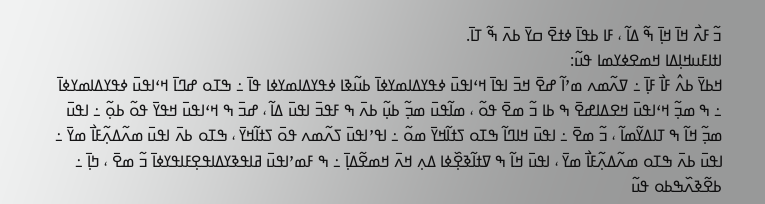ߏ߬ ߓߍ߯ ߞߊ߫ ߞߊ߲߫ ߒ߬ ߡߊ߬ ، ߓߊ ߕߟߊ߫ ߦߙߐ߫ ߛߌ߫ ߕߍ߫ ߒ߬ ߠߊ߫.
ߊߙߊߓߎߞߊ߲ߡߊ ߞߘߐߦߌߘߊ ߟߎ߬:
ߞߕߌ߫ ߕߍ߮ ߓߊ߯ ߓߊ߲߫ ߸ ߜߍ߬ߘߍ ߘߴߊ߬ ߝߐ߫ ߞߏ߫ ߊߟߊ߫ ߞߵߊߟߎ߫ ߦߟߌߡߊߘߌߦߊ߫ ߕߎ߬ߢߊ ߦߟߌߡߊߘߌߦߊ ߟߊ߫ ߸ ߒߠߋ ߝߣߊ߫ ߞߵߊߟߎ߫ ߦߟߌߡߊߘߌߦߊ߫ ߸ ߒ ߘߏ߲߬ ߞߵߊߟߎ߫ ߞߐߡߊߝߐ߫ ߒ ߕߊ ߏ߬ ߘߐ߫ ߟߋ߬ ، ߘߊ߬ߟߎ߫ ߘߏ߲߬ ߕߎ߲߬ ߕߍ߫ ߒ ߓߟߏ߫ ߊߟߎ߫ ߡߊ߬ ، ߝߏ߫ ߒ ߞߵߊߟߎ߫ ߞߟߌ߫ ߟߋ߬ ߕߋ߲߬ ߸ ߊߟߎ߫ ߘߏ߲߬ ߞߊ߬ ߒ ߠߊߡߌ߬ߘߊ߬ ، ߏ߬ ߘߐ߫ ߸ ߊߟߎ߫ ߞߊߣߊ߬ ߒߠߋ ߖߙߊ߬ߞߌ߫ ߘߋ߬ ߸ ߊߟߴߊߟߎ߫ ߖߍ߬ߘߍ ߟߋ߫ ߖߙߊ߬ߞߌ߫ ، ߒߠߋ ߕߍ߫ ߊߟߎ߫ ߘߍ߬ߡߍ߲߬ߓߊ߯ ߘߌ߫ ߸ ߊߟߎ߫ ߕߍ߫ ߒߠߋ ߘߍ߬ߡߍ߲߬ߓߊ߯ ߘߌ߫ ، ߊߟߎ߫ ߞߊ߬ ߒ ߜߙߊ߬ߢߐ߲߰ߦߊ ߡߍ߲ ߞߍ߫ ߞߘߐ߬ߡߊ߲߫ ߸ ߒ ߓߘߴߊߟߎ߫ ߥߊߟߢߌߡߊߟߐ߲ߓߊߟߌߦߊ߫ ߏ߬ ߘߐ߫ ، ߤߊ߲߫ ߸ ߕߐ߬ߢߍ߰ߒߕߋ ߟߎ߬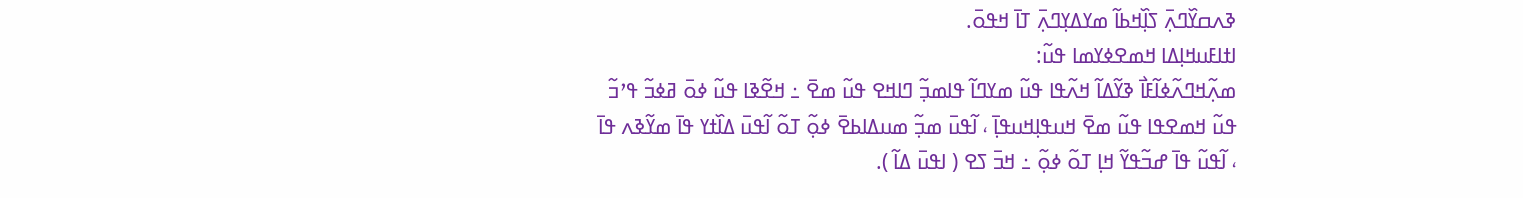ߢߍߛߌ߰ߣߍ߲߫ ߖߊ߲߰ߞߕߊ߬ ߘߌߡߌ߲ߣߍ߲߫ ߠߊ߫ ߞߟߋ߫.
ߊߙߊߓߎߞߊ߲ߡߊ ߞߘߐߦߌߘߊ ߟߎ߬:
ߘߍ߲߬ߞߣߍ߬ߦߊ߬ߓߊ߯ ߢߌ߬ߡߊ߬ ߞߍ߬ߟߊ ߟߎ߬ ߘߌߣߊ߬ ߟߊߘߏ߲߬ ߣߊߞߐ ߟߎ߬ ߘߐ߫ ߸ ߞߐ߬ߢߊ ߟߎ߬ ߦߋ߫ ߥߦߏ߬ ߟߴߏ߬ ߟߎ߬ ߞߘߐߟߊ ߟߎ߬ ߘߐ߫ ߞߎߟߊ߲ߞߎߟߊ߲߫ ، ߊ߬ߟߎ߫ ߘߏ߲߬ ߘߎߡߊߕߐ߫ ߦߋ߲߬ ߠߋ߬ ߊ߬ߟߎ߫ ߡߊ߰ߙߌ ߟߊ߫ ߘߌ߬ߢߍ ߟߊ߫ ، ߊ߬ߟߎ߬ ߟߊ߫ ߝߏ߬ߟߌ߬ ߞߊ߲ ߠߋ߬ ߦߋ߲߬ ߸ ߞߏ߫ ߖߐ ( ߊߟߎ߫ ߡߊ߬ ).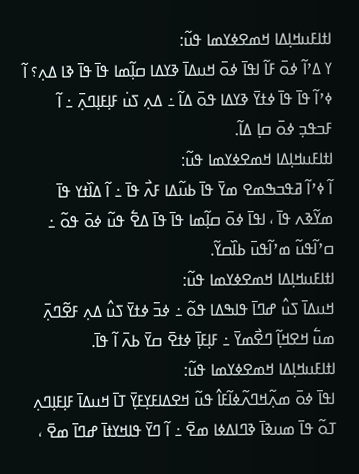ߊߙߊߓߎߞߊ߲ߡߊ ߞߘߐߦߌߘߊ ߟߎ߬:
ߌ ߡߴߊ߬ ߦߋ߫ ߓߊ߬ ߊߟߊ߫ ߦߋ߫ ߞߎߡߊ߫ ߢߌߡߊ ߛߊ߲߬ߘߊ ߟߊ߫ ߟߊ߫ ߢߊ ߡߍ߲؟ ߊ߬ ߦߴߊ߬ ߟߊ߫ ߟߊ߫ ߦߙߌ߫ ߢߌߡߊ ߟߋ߫ ߡߊ߬ ߸ ߡߍ߲ ߖߎ߭ ߓߊ߲ߓߊ߲ߣߍ߲߫ ߸ ߊ߬ ߓߏߟߏ߲ ߦߋ߫ ߛߊ߲ ߡߊ߬.
ߊߙߊߓߎߞߊ߲ߡߊ ߞߘߐߦߌߘߊ ߟߎ߬:
ߊ߬ ߦߴߊ߬ ߥߟߏߒߘߐ ߘߌ߫ ߟߊ߫ ߕߎ߬ߡߊ ߓߍ߯ ߟߊ߫ ߸ ߊ߬ ߡߊ߰ߙߌ ߟߊ߫ ߘߌ߬ߢߍ ߟߊ߫ ، ߊߟߊ߫ ߦߋ߫ ߛߊ߲߬ߘߊ ߟߊ߫ ߟߊ߫ ߡߐ߱ ߟߎ߬ ߦߋ߫ ߟߋ߬ ߸ ߛߴߊ߬ߟߎ߬ ߘߴߊ߬ߟߎ߫ ߕߊ߰ߛߌ߬.
ߊߙߊߓߎߞߊ߲ߡߊ ߞߘߐߦߌߘߊ ߟߎ߬:
ߞߎߡߊ߫ ߖߎ߮ ߝߣߊ߫ ߟߊߒߡߊ ߟߋ߬ ߸ ߦߏ߫ ߦߙߌ߫ ߖߎ߮ ߡߍ߲ ߓߐ߬ߣߍ߲߫ ߘߎ߱ ߞߐߞߊ߲߬ ߣߐ߯ߘߌ߫ ߸ ߓߊ߲ߓߊ߲߫ ߦߙߐ߫ ߛߌ߫ ߕߍ߫ ߊ߬ ߟߊ߫.
ߊߙߊߓߎߞߊ߲ߡߊ ߞߘߐߦߌߘߊ ߟߎ߬:
ߊߟߊ߫ ߦߋ߫ ߘߍ߲߬ߞߣߍ߬ߦߊ߬ߓߊ߮ ߟߎ߬ ߞߐߡߊߓߌ߲ߓߌ߲߫ ߠߊ߫ ߞߎߡߊ߫ ߓߊ߲ߓߊ߲ߣߍ߲ ߠߋ߬ ߟߊ߫ ߘߎߢߊ߫ ߢߣߊߡߦߊ ߘߐ߫ ߸ ߊ߬ ߣߌ߫ ߟߊߞߌߙߊ߫ ߝߣߊ߫ ߘߐ߫ ،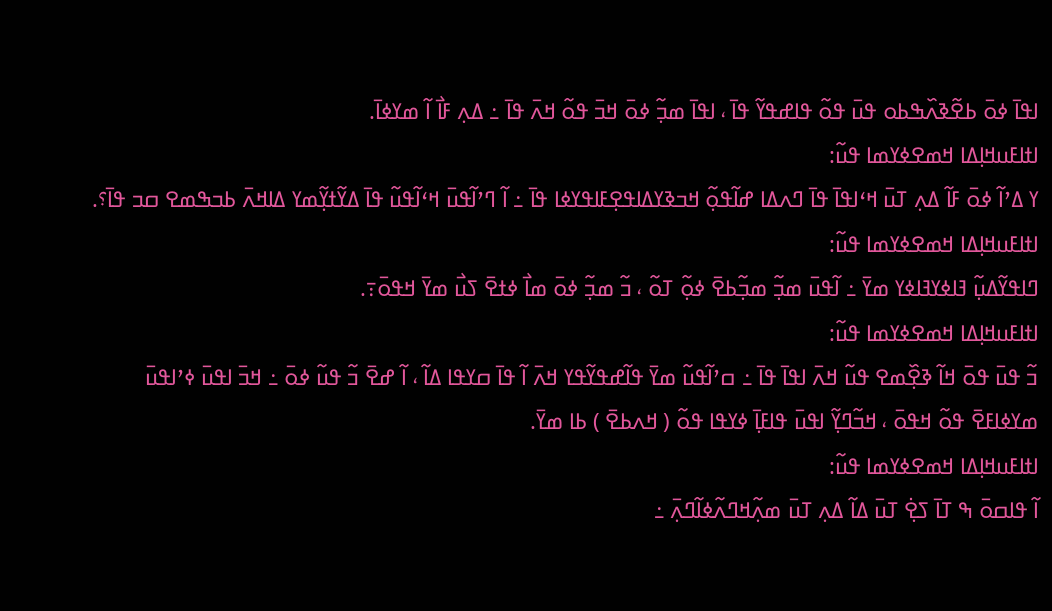ߊߟߊ߫ ߦߋ߫ ߕߐ߬ߢߍ߰ߒߕߋ ߟߎ߫ ߟߋ߬ ߟߊߝߟߌ߬ ߟߊ߫ ، ߊߟߊ߫ ߘߏ߲߬ ߦߋ߫ ߞߏ߫ ߟߋ߬ ߞߍ߫ ߟߊ߫ ߸ ߡߍ߲ ߓߊ߯ ߊ߬ ߘߌߦߊ߫.
ߊߙߊߓߎߞߊ߲ߡߊ ߞߘߐߦߌߘߊ ߟߎ߬:
ߌ ߡߴߊ߬ ߦߋ߫ ߓߊ߬ ߡߍ߲ ߠߎ߫ ߞߵߊߟߊ߫ ߟߊ߫ ߣߍߡߊ ߝߊ߬ߟߋ߲߬ ߞߏߢߌߡߊߟߐ߲ߓߊߟߌߦߊ ߟߊ߫ ߸ ߊ߬ ߣߴߊ߬ߟߎ߫ ߞߵߊ߬ߟߎ߬ ߟߊ߫ ߡߌ߬ߙߌ߲߬ߘߌ ߡߊߞߍ߫ ߕߏߒߘߐ ߛߏ ߟߊ߫؟.
ߊߙߊߓߎߞߊ߲ߡߊ ߞߘߐߦߌߘߊ ߟߎ߬:
ߣߊߟߌ߬ߡߎ߲߬ ߔߊߦߌߔߊߦߌ ߘߌ߫ ߸ ߊ߬ߟߎ߫ ߘߏ߲߬ ߘߏ߲߬ߕߐ߫ ߦߋ߲߬ ߠߋ߬ ، ߏ߬ ߘߏ߲߬ ߦߋ߫ ߘߊ߯ ߦߙߐ߫ ߖߎ߯ ߘߌ߫ ߞߟߋ߫߹.
ߊߙߊߓߎߞߊ߲ߡߊ ߞߘߐߦߌߘߊ ߟߎ߬:
ߏ߬ ߟߎ߫ ߟߋ߫ ߞߊ߬ ߢߐ߲߰ߘߐ ߟߎ߬ ߞߍ߫ ߊߟߊ߫ ߟߊ߫ ߸ ߛߴߊ߬ߟߎ߬ ߘߌ߫ ߟߊ߬ߝߟߌ߬ߟߌ ߞߍ߫ ߊ߬ ߟߊ߫ ߛߌߟߊ ߡߊ߬ ، ߊ߬ ߝߐ߫ ߏ߬ ߟߎ߬ ߦߋ߫ ߸ ߞߏ߫ ߊߟߎ߫ ߦߴߊߟߎ߫ ߘߌߦߊߓߐ߫ ߟߋ߬ ߞߟߋ߫ ، ߞߏ߬ߣߌ߲߬ ߊߟߎ߫ ߟߊߓߊ߲߫ ߦߌߟߊ ߟߋ߬ ( ߞߍߕߐ߫ ) ߕߊ ߘߌ߫.
ߊߙߊߓߎߞߊ߲ߡߊ ߞߘߐߦߌߘߊ ߟߎ߬:
ߊ߬ ߟߊߛߋ߫ ߒ ߠߊ߫ ߖߐ߲߭ ߠߎ߫ ߡߊ߬ ߡߍ߲ ߠߎ߫ ߘߍ߲߬ߞߣߍ߬ߦߊ߬ߣߍ߲߫ ߸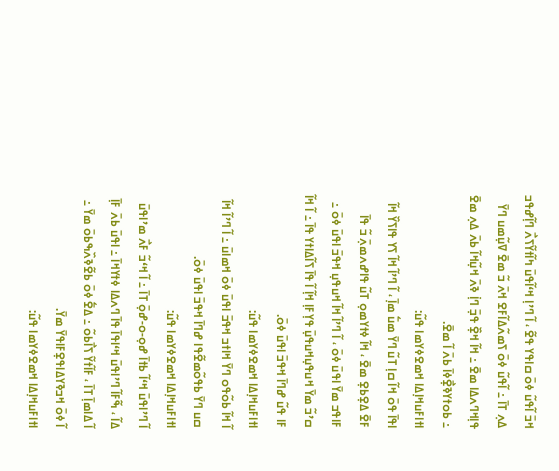ߞߏ߫ ߊ߬ߟߎ߬ ߦߋ߫ ߛߊߟߌ ߟߐ߬ ، ߊ߬ ߣߴߊ߲ ߞߵߊ߬ߟߎ߫ ߤߊ߬ߙߌ߬ߖߍ߯ ߣߊ߲߬ߝߟߏ ߡߍ߲ ߠߊ߫ ߸ ߊ߬ߟߎ߬ ߦߋ߫ ߖߘߍ߬ߡߊ߬ߓߐ ߞߍ߫ ߏ߬ ߘߐ߫ ߜߎ߲߬ߘߎ ߣߌ߫ ߟߊ߲ߞߣߍߡߊ ߘߐ߫ ߸ ߞߊ߬ ߞߐ߲߰ ߟߏ߲߫ ߣߊ߲߭ ߢߍ߫ ߞߎ߲߬ߞߊ߬ ߕߍ߫ ߡߍ߲ ߘߐ߫ ߸ ߕߋߙߌߢߐ߲߯ߦߊ߫ ߕߍ߫ ߊ߬ ߘߐ߫.
ߊߙߊߓߎߞߊ߲ߡߊ ߞߘߐߦߌߘߊ ߟߎ߬:
ߊߟߊ߫ ߟߋ߫ ߞߊ߬ ߛߊ߲ ߠߎ߬ ߣߌ߫ ߘߎ߱ ߘߊ߲߫ ، ߊ߬ ߣߴߊ߬ ߞߊ߬ ߖߌ ߟߊߖߌ߰ ߞߊ߬ ߓߐ߫ ߡߐ߲ߕߐ߲ ߘߐ߫ ، ߞߊ߬ ߦߙߌߘߋ߲ ߠߎ߬ ߟߊߝߍߘߍ߲߫ ߏ߬ ߟߊ߫ ߓߊߟߏ ߘߌ߫ ߊߟߎ߫ ߦߋ߫ ، ߊ߬ ߣߴߊ߬ ߞߊ߬ ߞߎߟߎ߲ ߞߟߏ߫ ߊߟߎ߫ ߦߋ߫ ߸ ߛߴߏ߬ ߘߌ߫ ߞߎߟߎ߲ߞߎߟߎ߲߫ ߟߌ߲ߓߊ߲ ߞߊ߲߬ ߊ߬ ߟߊ߫ ߖߊ߬ߡߊߙߌ ߟߊ߫ ߸ ߊ߬ ߞߊ߬ ߓߊ ߟߎ߬ ߝߣߊ߫ ߞߟߏ߫ ߊߟߎ߫ ߦߋ߫.
ߊߙߊߓߎߞߊ߲ߡߊ ߞߘߐߦߌߘߊ ߟߎ߬:
ߊ߬ ߞߊ߬ ߕߋ߬ߟߋ ߣߌ߫ ߞߊߙߏ ߞߟߏ߫ ߊߟߎ߫ ߦߋ߫ ߞߘߊߎ߫ ߸ ߊ߬ ߣߴߊ߬ ߞߊ߬ ߛߎ ߣߌ߫ ߕߟߋ߬ߘߐ߬ߟߊ ߝߣߊ߫ ߞߟߏ߫ ߊߟߎ߫ ߦߋ߫.
ߊߙߊߓߎߞߊ߲ߡߊ ߞߘߐߦߌߘߊ ߟߎ߬:
ߊ߬ ߣߴߊߟߎ߫ ߞߵߊ߬ ߕߙߊ߫ ߝߋ߲-ߋ-ߝߋ߲߫ ߠߊ߫ ߸ ߊ߬ ߞߵߏ߬ ߓߍ߯ ߘߴߊߟߎ߫ ߡߊ߬ ، ߒ߬ߓߊ߬ ߣߴߊߟߎ߫ ߞߵߊߟߊ߫ ߟߊ߫ ߣߍߡߊ ߦߙߌߞߊ߫ ߸ ߊߟߎ߫ ߕߍ߫ ߓߊ߲߫ ߊ߬ ߡߊߘߊ߲߫ ߠߊ߫ ، ߓߊ߬ߙߌ߬ ߖߊ߯ߕߋ߬ ߸ ߡߐ߱ ߦߋ߫ ߕߐ߬ߢߍ߰ߒߕߋ߫ ߘߌ߫ ߸ ߊ߬ ߦߋ߫ ߞߏߢߌߡߊߟߐ߲ߓߊߟߌ߫ ߘߌ߫.
ߊߙߊߓߎߞߊ߲ߡߊ ߞߘߐߦߌߘߊ ߟߎ߬: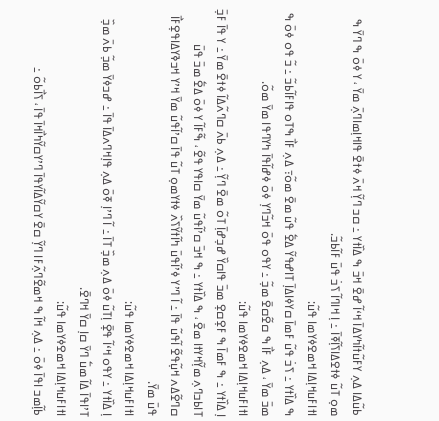ߕߎ߬ߡߊ ߡߍ߲ ߌߓߎ߬ߙߊ߬ߤߌߡߊ߫ ߞߵߊ߬ ߝߐ߫ ߞߏ߫ ߒ ߡߊ߰ߙߌ ߸ ߛߏ ߣߌ߲߬ ߞߍ߫ ߦߙߐ߫ ߟߊߞߊ߲ߘߊߣߍ߲߫ ߘߌ߫ ، ߌ ߦߋ߫ ߒ ߣߌ߫ ߒ ߘߋ߲ ߠߎ߬ ߦߙߐߡߊߖߊ߲߬ߧߊ߫ ߸ ߊ߲ ߞߊߣߊ߬ ߖߏ߭ ߟߎ߫ ߓߊ߬ߕߏ߬.
ߊߙߊߓߎߞߊ߲ߡߊ ߞߘߐߦߌߘߊ ߟߎ߬:
ߒ ߡߊ߰ߙߌ ߸ ߖߏ߭ ߟߎ߬ ߓߘߊ߫ ߛߌߦߊߡߊ߲߫ ߠߊߝߟߌ߬ ߡߐ߱ ߟߎ߬ ߘߐ߫ ߘߋ߬߹ ߡߍ߲ ߓߊ߯ ߒߠߋ ߟߊߓߊ߬ߕߏ߬ ߸ ߏ߬ ߟߋ ߦߋ߫ ߒ ߘߏ߫ ߘߌ߫ ، ߡߍ߲ ߓߊ߯ ߒ ߛߐ߬ߛߐ߫ ߘߏ߲߬ ߸ ߌߟߋ ߟߋ߫ ߞߏ߬ߣߌ߲ ߦߋ߫ ߦߝߊ߬ߟߊ߫ ߤߌߣߟߊ ߘߌ߫ ߘߋ߬.
ߊߙߊߓߎߞߊ߲ߡߊ ߞߘߐߦߌߘߊ ߟߎ߬:
ߊ߲ ߡߊ߰ߙߌ ߸ ߒ ߓߘߊ߫ ߒ ߓߐ߲ߛߐ߲ ߘߏ߫ ߟߊߛߌ߰ ߝߏ߲ߝߊ߲߫ ߠߋ߬ ߘߐ߫ ߣߌ߲߬ ߸ ߡߍ߲ ߕߍ߫ ߛߣߍ߬ߡߊ߬ ߦߙߐ߫ ߘߌ߫ ߸ ߌ ߟߊ߫ ߓߏ߲߫ ߠߊߕߏߣߍ߲ ߘߌ߲߬ߞߌߙߊ ߘߐ߫ ، ߒ ߡߊ߰ߙߌ ߸ ߒ ߞߏ߫ ߛߴߊ߬ߟߎ߬ ߘߌ߫ ߛߊߟߌ ߟߐ߬ ، ߒ߬ߓߊ߬ ߌ ߦߋ߫ ߡߐ߱ ߘߏ߫ ߟߎ߫ ߛߣߐ߬ߡߍ ߞߎ߲߬ߟߐ߬ ߊ߬ߟߎ߬ ߟߊ߫ ߸ ߊ߬ ߣߴߌ ߦߴߊ߬ߟߎ߫ ߤߊ߬ߙߌ߬ߖߍ߰ ߦߙߌߘߋ߲ ߠߎ߬ ߟߊ߫ ߛߴߊ߬ߟߎ߬ ߘߌ߫ ߞߴߌ ߞߏߢߌߡߊߟߐ߲ߓߊ߯ ߟߎ߫ ߘߌ߫.
ߊߙߊߓߎߞߊ߲ߡߊ ߞߘߐߦߌߘߊ ߟߎ߬:
ߊ߲ ߡߊ߰ߙߌ ߸ ߌߟߋ ߞߵߊ߬ ߟߐ߲߫ ߊ߲ߠߎ߬ ߦߋ߫ ߡߍ߲ ߘߏ߲߰ ߠߊ߫ ߸ ߊ߬ ߣߴߊ߲ ߧߋ߫ ߡߍ߲ ߟߊ߲ߞߣߍߡߊ߫ ߟߊ߫ ߸ ߝߏߦߌ߫ ߘߏ߲߬ ߕߍ߫ ߘߏ߲߰ ߠߴߊߟߊ߫ ߡߊ߬ ߘߎ߱ ߣߌ߫ ߛߊ߲ ߛߌ߫ ߞߣߐ߫.
ߊߙߊߓߎߞߊ߲ߡߊ ߞߘߐߦߌߘߊ ߟߎ߬:
ߕߊ߲߬ߘߏ ߊߟߊ߫ ߦߋ߫ ߸ ߡߍ߲ ߞߊ߬ ߒ ߞߘߐ߬ߣߍ߲߬ߓߊ ߣߌ߲߬ ߛߐ߫ ߌߛߌ߬ߡߊ߬ߌߟߊ߫ ߣߴߌߛߌ߬ߤߊ߯ߞߊ߫ ߟߊ߫ ، ߖߊ߯ߕߋ߬ ߸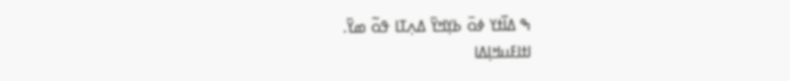ߒ ߡߊ߰ߙߌ ߦߋ߫ ߕߌ߲ߞߌ߫ ߡߍ߲ߠߊ ߟߋ߬ ߘߌ߫.
ߊߙߊߓߎߞߊ߲ߡߊ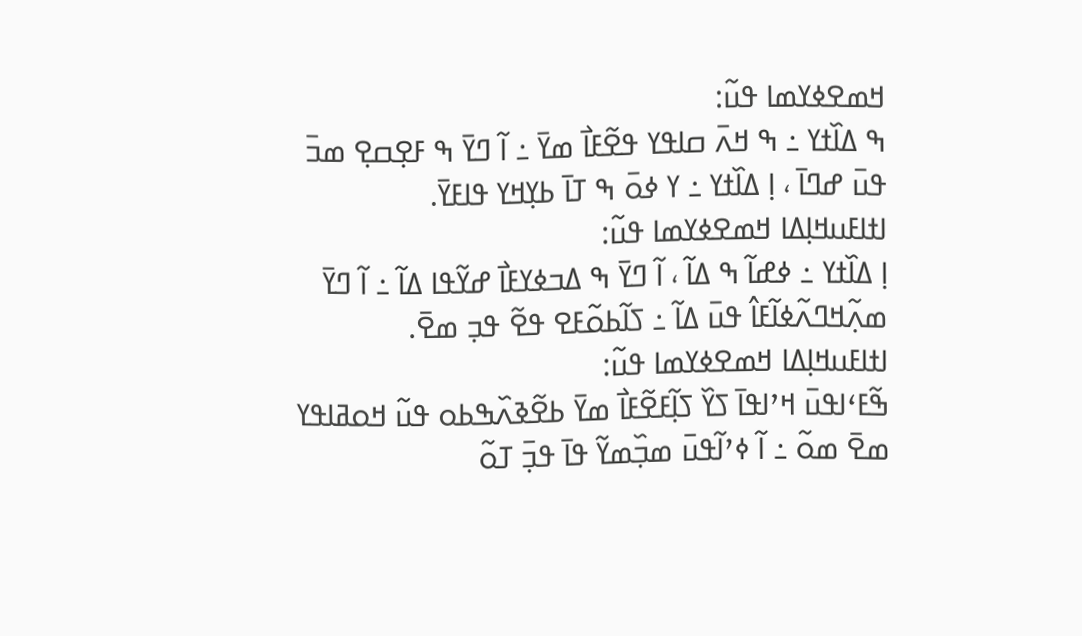ߞߘߐߦߌߘߊ ߟߎ߬:
ߒ ߡߊ߰ߙߌ ߸ ߒ ߞߍ߫ ߛߊߟߌ ߟߐ߬ߓߊ߯ ߘߌ߫ ߸ ߊ߬ ߣߌ߫ ߒ ߓߐ߲ߛߐ߲ ߘߏ߫ ߟߎ߫ ߝߣߊ߫ ، ߊ߲ ߡߊ߰ߙߌ ߸ ߌ ߦߋ߫ ߒ ߠߊ߫ ߕߌ߲ߞߌ ߟߊߓߌ߫.
ߊߙߊߓߎߞߊ߲ߡߊ ߞߘߐߦߌߘߊ ߟߎ߬:
ߊ߲ ߡߊ߰ߙߌ ߸ ߦߝߊ߬ ߒ ߡߊ߬ ، ߊ߬ ߣߌ߫ ߒ ߡߏߦߌߓߊ߯ ߝߌ߬ߟߊ ߡߊ߬ ߸ ߊ߬ ߣߌ߫ ߘߍ߲߬ߞߣߍ߬ߦߊ߬ߓߊ߮ ߟߎ߫ ߡߊ߬ ߸ ߖߊ߬ߕߋ߬ߓߐ ߟߐ߬ ߟߏ߲ ߘߐ߫.
ߊߙߊߓߎߞߊ߲ߡߊ ߞߘߐߦߌߘߊ ߟߎ߬:
ߒ߬ߓߵߊߟߎ߫ ߞߴߊߟߊ߫ ߖߌ߰ ߖߊ߲߬ߓߐ߬ߓߊ߯ ߘߌ߫ ߕߐ߬ߢߍ߰ߒߕߋ ߟߎ߬ ߞߋߥߊߟߌ ߘߐ߫ ߘߋ߬ ߸ ߊ߬ ߦߴߊ߬ߟߎ߫ ߘߏ߲߰ߘߌ߬ ߟߊ߫ ߟߏ߲߫ ߠߋ߬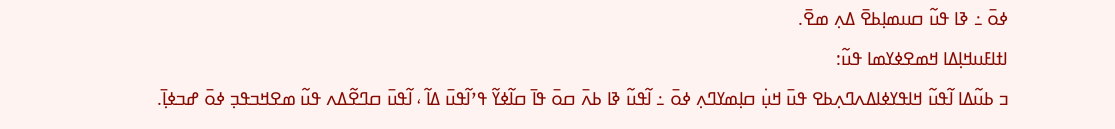ߦߋ߫ ߸ ߢߊ ߟߎ߬ ߛߎߘߊ߲ߕߐ߫ ߡߍ߲ ߘߐ߫.
ߊߙߊߓߎߞߊ߲ߡߊ ߞߘߐߦߌߘߊ ߟߎ߬:
ߏ ߕߎ߬ߡߊ ߊ߬ߟߎ߬ ߞߊߟߌߦߊߡߍߣߍ߲ߕߐ ߟߎ߫ ߞߎ߲߭ ߛߊ߲ߘߌߣߍ߲ ߦߋ߫ ߸ ߊ߬ߟߎ߬ ߢߊ ߕߍ߫ ߛߋ߫ ߟߊ߫ ߛߊ߬ߦߌ߬ ߟߴߊ߬ߟߎ߫ ߡߊ߬ ، ߊ߬ߟߎ߫ ߛߣߐ߬ߡߍ ߟߎ߬ ߘߐߞߏߟߏ߲ ߦߋ߫ ߝߏߦߊ߲߫.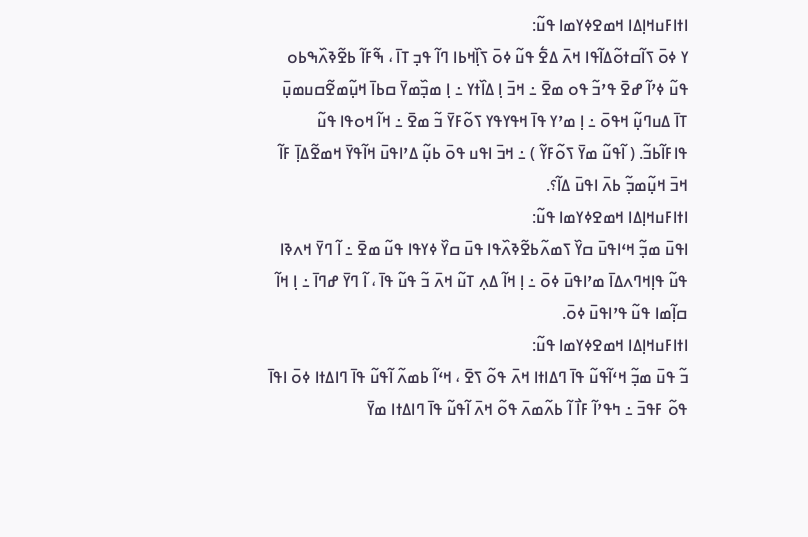ߊߙߊߓߎߞߊ߲ߡߊ ߞߘߐߦߌߘߊ ߟߎ߬:
ߌ ߦߋ߫ ߖߊ߬ߛߙߋ߬ߡߊ߬ߟߊ ߞߍ߫ ߡߐ߱ ߟߎ߬ ߦߋ߫ ߖߊ߲߰ߞߕߊ ߣߊ߬ ߟߏ߲ ߠߊ߫ ، ߒ߬ߓߊ߬ ߕߐ߬ߢߍ߰ߒߕߋ ߟߎ߬ ߦߴߊ߬ ߝߐ߫ ߟߴߏ߬ ߟߋ ߘߐ߫ ߸ ߞߏ߫ ߊ߲ ߡߊ߰ߙߌ ߸ ߊ߲ ߘߏ߲߰ߘߌ߫ ߛߕߊ߫ ߞߎ߲߬ߘߐ߬ߛߎߘߎ߲߫ ߠߊ߫ ߡߎߣߎ߲߬ ߞߟߋ߫ ߸ ߊ߲ ߘߴߌ ߟߊ߫ ߞߟߌߟߌ ߖߋ߬ߓߌ߫ ߏ߬ ߘߐ߫ ߸ ߞߊ߬ ߞߋߟߊ ߟߎ߬ ߟߊߓߊ߬ߕߏ߬. ( ߊ߬ߟߎ߬ ߘߌ߫ ߖߋ߬ߓߌ߬ ) ߸ ߞߏ߫ ߊߟߎ ߟߋ߫ ߕߎ߲߬ ߡߴߊߟߎ߫ ߞߊ߬ߟߌ߫ ߞߘߐ߬ߡߊ߲߫ ߓߊ߬ ߞߏ߫ ߞߎ߲߬ߘߏ߲߬ ߕߍ߫ ߊߟߎ߫ ߡߊ߬؟.
ߊߙߊߓߎߞߊ߲ߡߊ ߞߘߐߦߌߘߊ ߟߎ߬:
ߊߟߎ߫ ߘߏ߲߬ ߞߵߊߟߎ߫ ߛߌ߰ ߖߘߍ߬ߕߐ߬ߢߍ߰ߟߊ ߟߎ߫ ߛߌ߰ ߦߌߟߊ ߟߎ߬ ߘߐ߫ ߸ ߊ߬ ߣߌ߫ ߞߍߢߊ ߟߎ߬ ߟߊ߲ߞߣߍߡߊ߫ ߘߴߊߟߎ߫ ߦߋ߫ ߸ ߊ߲ ߞߊ߬ ߡߍ߲ ߠߎ߬ ߞߍ߫ ߏ߬ ߟߎ߬ ߟߊ߫ ، ߊ߬ ߣߌ߫ ߝߣߊ߫ ߸ ߊ߲ ߞߊ߬ ߛߊ߲߬ߘߊ ߟߎ߬ ߟߴߊߟߎ߫ ߦߋ߫.
ߊߙߊߓߎߞߊ߲ߡߊ ߞߘߐߦߌߘߊ ߟߎ߬:
ߏ߬ ߟߎ߫ ߘߏ߲߬ ߞߵߊ߬ߟߎ߬ ߟߊ߫ ߣߡߊߙߊ ߞߍ߫ ߟߋ߬ ߖߐ߫ ، ߞߵߊ߬ ߕߘߍ߬ ߊ߬ߟߎ߬ ߟߊ߫ ߣߊߡߙߊ ߦߋ߫ ߊߟߊ߫ ߟߋ߬ ߓߟߏ߫ ߸ ߤߟߴߊ߬ ߓߊ߯ ߊ߬ ߕߍ߬ߘߍ߫ ߟߋ߬ ߞߍ߫ ߊ߬ߟߎ߬ ߟߊ߫ ߣߊߡߙߊ ߘߌ߫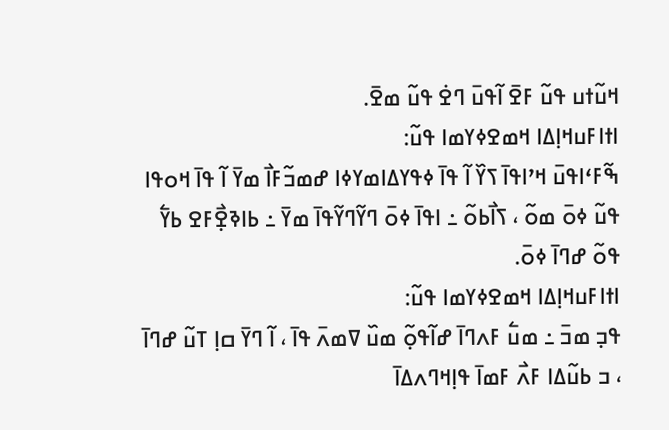ߞߎ߬ߙߎ ߟߎ߬ ߓߐ߫ ߊ߬ߟߎ߫ ߣߐ߭ ߟߎ߬ ߘߐ߫.
ߊߙߊߓߎߞߊ߲ߡߊ ߞߘߐߦߌߘߊ ߟߎ߬:
ߒ߬ߓߵߊߟߎ߫ ߞߴߊߟߊ߫ ߖߌ߰ ߊ߬ ߟߊ߫ ߦߟߌߡߊߘߌߦߊ ߝߘߏ߬ߓߊ߯ ߘߌ߫ ߊ߬ ߟߊ߫ ߞߋߟߊ ߟߎ߬ ߦߋ߫ ߘߋ߬ ، ߖߊ߯ߕߋ߬ ߸ ߊߟߊ߫ ߦߋ߫ ߣߌ߬ߣߌ߬ߟߊ߫ ߘߌ߫ ߸ ߕߊߢߐ߲߯ߓߐ ߕߌ߱ ߟߋ߬ ߝߣߊ߫ ߦߋ߫.
ߊߙߊߓߎߞߊ߲ߡߊ ߞߘߐߦߌߘߊ ߟߎ߬:
ߟߏ߲ ߘߏ߫ ߸ ߘߎ߱ ߓߍߣߊ߫ ߝߊ߬ߟߋ߲߬ ߘߎ߰ ߜߘߍ߫ ߟߊ߫ ، ߊ߬ ߣߌ߫ ߛߊ߲ ߠߎ߬ ߝߣߊ߫ ، ߏ ߕߎ߬ߡߊ ߓߍ߯ ߓߘߊ߫ ߟߊ߲ߞߣߍߡߊ߫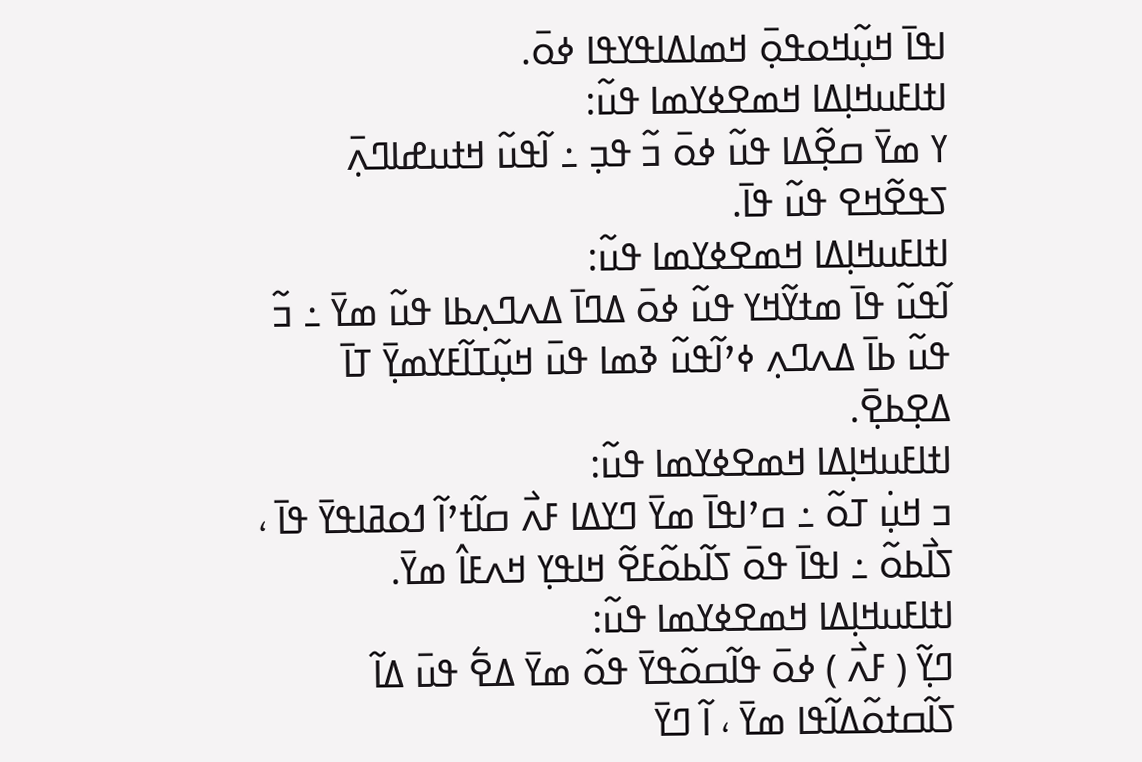ߊߟߊ߫ ߞߎ߲߬ߞߋߟߋ߲߫ ߞߘߊߡߊߟߌߟߊ ߦߋ߫.
ߊߙߊߓߎߞߊ߲ߡߊ ߞߘߐߦߌߘߊ ߟߎ߬:
ߌ ߘߌ߫ ߛߐ߲߬ߡߊ ߟߎ߬ ߦߋ߫ ߏ߬ ߟߏ߲ ߸ ߊ߬ߟߎ߬ ߞߙߎߝߊߣߍ߲߫ ߖߟߐ߬ߞߐ ߟߎ߬ ߟߊ߫.
ߊߙߊߓߎߞߊ߲ߡߊ ߞߘߐߦߌߘߊ ߟߎ߬:
ߊ߬ߟߎ߬ ߟߊ߫ ߘߙߌ߬ߞߌ ߟߎ߬ ߦߋ߫ ߡߣߊ߫ ߡߍߣߍ߲ߕߊ ߟߎ߬ ߘߌ߫ ߸ ߏ߬ ߟߎ߬ ߕߊ߫ ߡߍߣߍ߲ ߦߴߊ߬ߟߎ߬ ߢߘߊ ߟߎ߫ ߞߎ߲߬ߠߊ߬ߓߌߘߌ߲߫ ߠߊ߫ ߡߐ߲ߕߐ߲߫.
ߊߙߊߓߎߞߊ߲ߡߊ ߞߘߐߦߌߘߊ ߟߎ߬:
ߏ ߞߎ߲߭ ߠߋ߬ ߸ ߛߴߊߟߊ߫ ߘߌ߫ ߣߌߡߊ ߓߍ߯ ߛߊ߬ߙߴߊ߬ ߗߋߥߊߟߌ߫ ߟߊ߫ ، ߖߊ߯ߕߋ߬ ߸ ߊߟߊ߫ ߟߋ߫ ߖߊ߬ߕߋ߬ߓߐ߬ ߞߊߟߌ߲ ߞߍߓߊ߮ ߘߌ߫.
ߊߙߊߓߎߞߊ߲ߡߊ ߞߘߐߦߌߘߊ ߟߎ߬:
ߣߌ߲߬ ( ߓߍ߯ ) ߦߋ߫ ߟߊ߬ߛߋ߬ߟߌ߫ ߟߋ߬ ߘߌ߫ ߡߐ߱ ߟߎ߫ ߡߊ߬ ߖߊ߬ߛߙߋ߬ߡߊ߬ߟߊ ߘߌ߫ ، ߊ߬ ߣߌ߫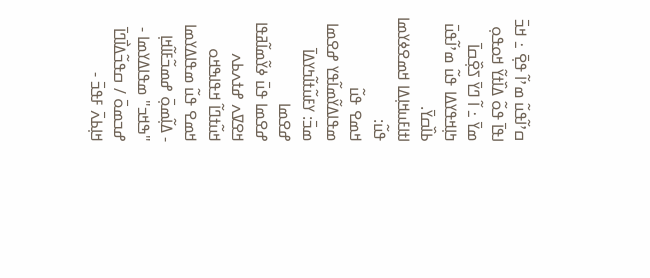ߛߴߊ߬ߟߎ߬ ߘߴߊ߬ ߟߐ߲߫ ߸ ߞߏ߫ ߊߟߊ߫ ߟߋ߬ ߡߊ߰ߙߌ߬ ߞߋߟߋ߲ ߘߌ߫ ߸ ߊ߬ ߣߌ߫ ߖߐ߲߰ߛߊ߫ ߤߊ߲ߞߟߌߡߊ ߟߎ߬ ߘߴߊ߬ߟߎ߫ ߕߊ߰ߛߌ߫.
ߊߙߊߓߎߞߊ߲ߡߊ ߞߘߐߦߌߘߊ ߟߎ߬:
ߞߘߐ ߟߎ߬ ߘߟߊߡߌ߬ߘߊ߬ߟߌ ߝߐߘߊ ߘߏ߫: ߌߓߎ߬ߙߊ߬ߤߌߡߊ߫ ߝߐߘߊ
ߝߐߘߊ ߟߎ߫ ߦߌ߬ߘߊ߬ߥߟߊ ߞߐߜߍ ߝߙߍߕߍ
ߞߎ߬ߙߣߊ߬ ߞߟߊߒߞߋ ߞߘߐ ߟߎ߬ ߘߟߊߡߌߘߊ - ߡߊ߲߬ߘߋ߲߫ ߝߘߏ߬ߓߊ߬ߞߊ߲ "ߒߞߏ" ߘߟߊߡߌߘߊ - ߝߏߘߋ߫ / ߛߟߏ߬ߡߊ߯ߣߊ߫ ߞߊ߲ߕߍ߫ ߓߟߏ߫ -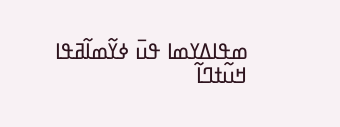ߘߟߊߡߌߘߊ ߟߎ߫ ߦߌ߬ߘߊ߬ߥߟߊ
ߞߎ߬ߙߣߊ߬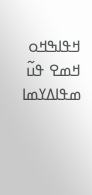ߞߟߊߒߞߋ ߞߘߐ ߟߎ߬ ߘߟߊߡߌߘߊ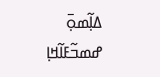ߡߊ߲߬ߘߋ߲߫ ߝߘߏ߬ߓߊ߬ߞߊ߲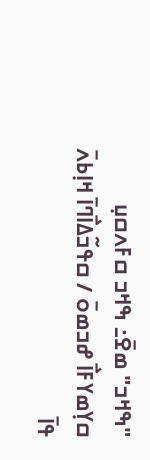"ߒߞߏ" ߘߐ߫߸ ߒߞߏ ߛߓߍߛߎ߲ ߛߌ߲ߘߌߓߊ߯ ߝߏߘߋ߫ / ߛߟߏ߬ߡߊ߯ߣߊ߫ ߞߊ߲ߕߍ߫ ߟߊ߫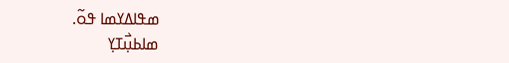ߘߟߊߡߌߘߊ ߟߋ߬.
ߘߊߕߎ߲߯ߠߌ߲